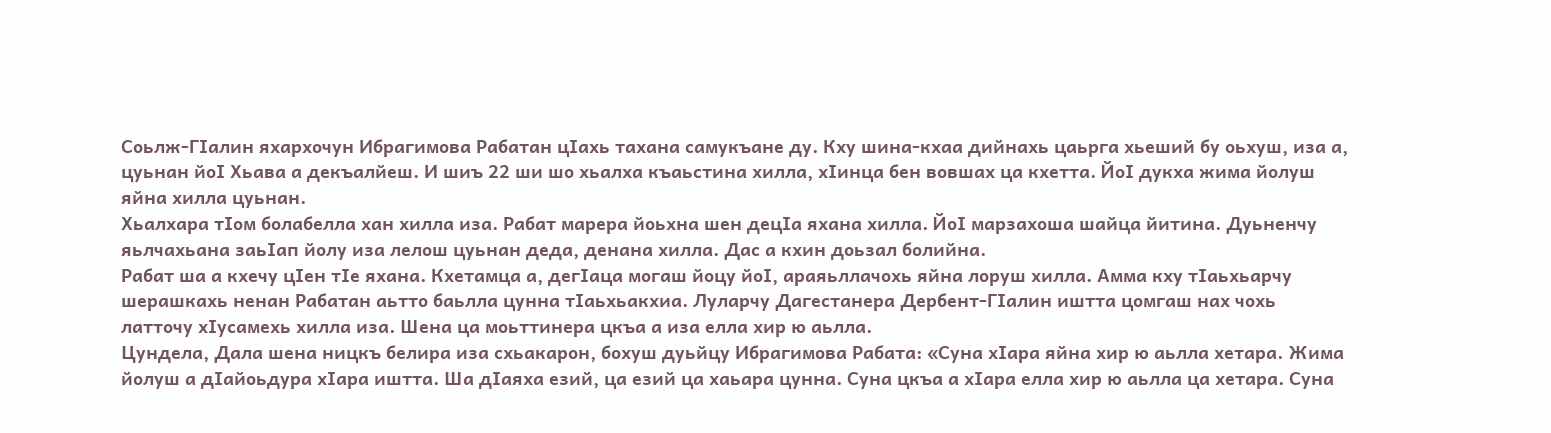Соьлж-ГIалин яхархочун Ибрагимова Рабатан цIахь тахана самукъане ду. Кху шина-кхаа дийнахь цаьрга хьеший бу оьхуш, иза а, цуьнан йоI Хьава а декъалйеш. И шиъ 22 ши шо хьалха къаьстина хилла, хIинца бен вовшах ца кхетта. ЙоI дукха жима йолуш яйна хилла цуьнан.
Хьалхара тIом болабелла хан хилла иза. Рабат марера йоьхна шен децIа яхана хилла. ЙоI марзахоша шайца йитина. Дуьненчу яьлчахьана заьIап йолу иза лелош цуьнан деда, денана хилла. Дас а кхин доьзал болийна.
Рабат ша а кхечу цIен тIе яхана. Кхетамца а, дегIаца могаш йоцу йоI, араяьллачохь яйна лоруш хилла. Амма кху тIаьхьарчу шерашкахь ненан Рабатан аьтто баьлла цунна тIаьхьакхиа. Луларчу Дагестанера Дербент-ГIалин иштта цомгаш нах чохь латточу хIусамехь хилла иза. Шена ца моьттинера цкъа а иза елла хир ю аьлла.
Цундела, Дала шена ницкъ белира иза схьакарон, бохуш дуьйцу Ибрагимова Рабата: «Суна хIара яйна хир ю аьлла хетара. Жима йолуш а дIайоьдура хIара иштта. Ша дIаяха езий, ца езий ца хаьара цунна. Суна цкъа а хIара елла хир ю аьлла ца хетара. Суна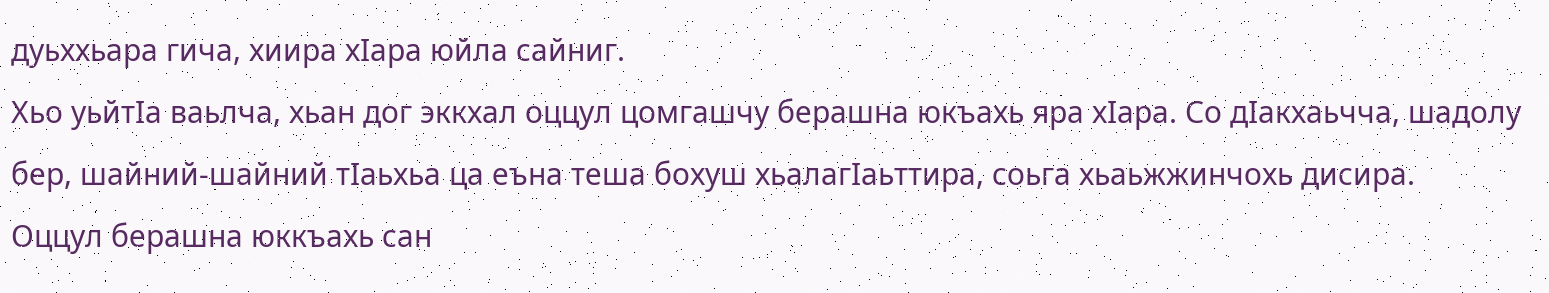дуьххьара гича, хиира хIара юйла сайниг.
Хьо уьйтIа ваьлча, хьан дог эккхал оццул цомгашчу берашна юкъахь яра хIара. Со дIакхаьчча, шадолу бер, шайний-шайний тIаьхьа ца еъна теша бохуш хьалагIаьттира, соьга хьаьжжинчохь дисира.
Оццул берашна юккъахь сан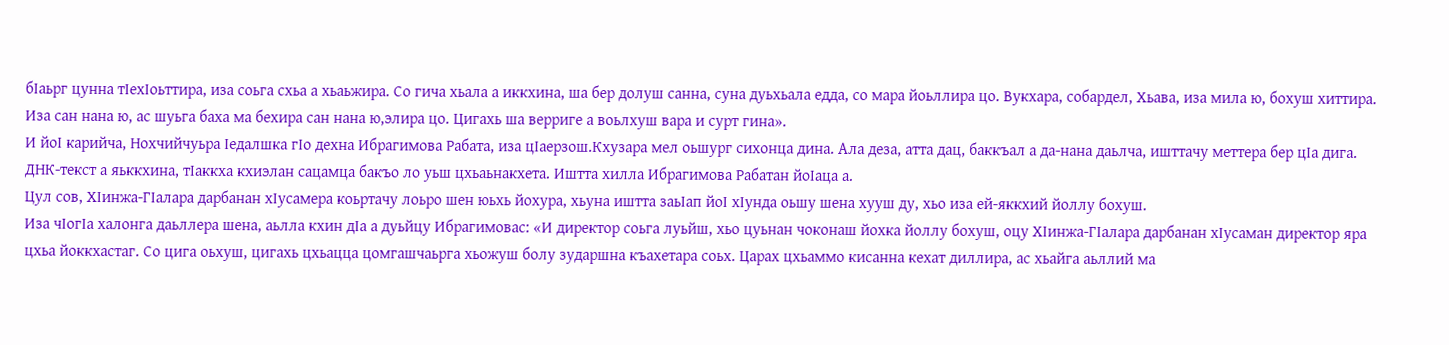бIаьрг цунна тIехIоьттира, иза соьга схьа а хьаьжира. Со гича хьала а иккхина, ша бер долуш санна, суна дуьхьала едда, со мара йоьллира цо. Вукхара, собардел, Хьава, иза мила ю, бохуш хиттира. Иза сан нана ю, ас шуьга баха ма бехира сан нана ю,элира цо. Цигахь ша верриге а воьлхуш вара и сурт гина».
И йоI карийча, Нохчийчуьра Iедалшка гIо дехна Ибрагимова Рабата, иза цIаерзош.Кхузара мел оьшург сихонца дина. Ала деза, атта дац, баккъал а да-нана даьлча, ишттачу меттера бер цIа дига. ДНК-текст а яьккхина, тIаккха кхиэлан сацамца бакъо ло уьш цхьаьнакхета. Иштта хилла Ибрагимова Рабатан йоIаца а.
Цул сов, ХIинжа-ГIалара дарбанан хIусамера коьртачу лоьро шен юьхь йохура, хьуна иштта заьIап йоI хIунда оьшу шена хууш ду, хьо иза ей-яккхий йоллу бохуш.
Иза чIогIа халонга даьллера шена, аьлла кхин дIа а дуьйцу Ибрагимовас: «И директор соьга луьйш, хьо цуьнан чоконаш йохка йоллу бохуш, оцу ХIинжа-ГIалара дарбанан хIусаман директор яра цхьа йоккхастаг. Со цига оьхуш, цигахь цхьацца цомгашчаьрга хьожуш болу зударшна къахетара соьх. Царах цхьаммо кисанна кехат диллира, ас хьайга аьллий ма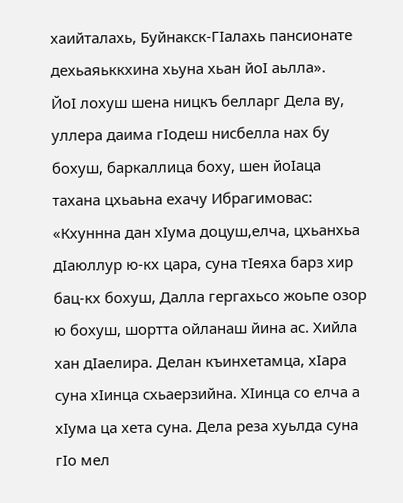хаийталахь, Буйнакск-ГIалахь пансионате дехьаяьккхина хьуна хьан йоI аьлла».
ЙоI лохуш шена ницкъ белларг Дела ву, уллера даима гIодеш нисбелла нах бу бохуш, баркаллица боху, шен йоIаца тахана цхьаьна ехачу Ибрагимовас: «Кхуннна дан хIума доцуш,елча, цхьанхьа дIаюллур ю-кх цара, суна тIеяха барз хир бац-кх бохуш, Далла гергахьсо жоьпе озор ю бохуш, шортта ойланаш йина ас. Хийла хан дIаелира. Делан къинхетамца, хIара суна хIинца схьаерзийна. ХIинца со елча а хIума ца хета суна. Дела реза хуьлда суна гIо мел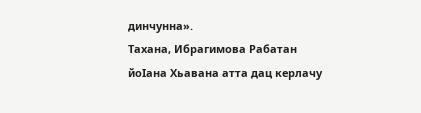динчунна».
Тахана, Ибрагимова Рабатан йоIана Хьавана атта дац керлачу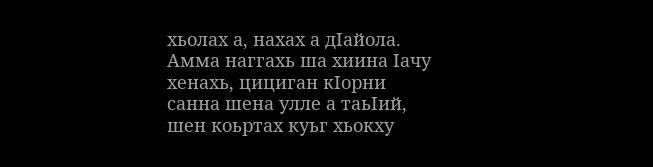хьолах а, нахах а дIайола. Амма наггахь ша хиина Iачу хенахь, цициган кIорни санна шена улле а таьIий, шен коьртах куьг хьокху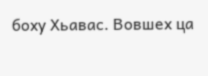боху Хьавас. Вовшех ца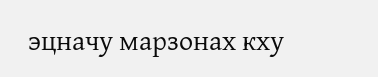эцначу марзонах кху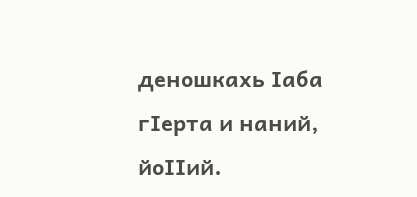деношкахь Iаба гIерта и наний, йоIIий.